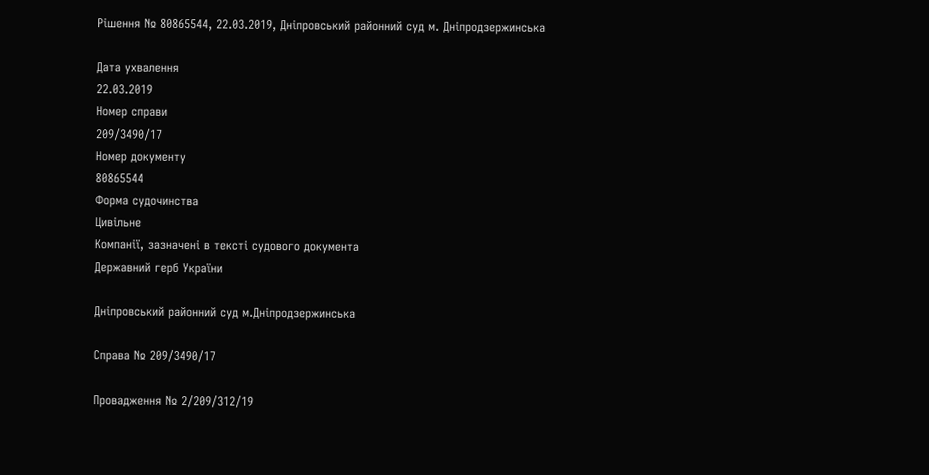Рішення № 80865544, 22.03.2019, Дніпровський районний суд м. Дніпродзержинська

Дата ухвалення
22.03.2019
Номер справи
209/3490/17
Номер документу
80865544
Форма судочинства
Цивільне
Компанії, зазначені в тексті судового документа
Державний герб України

Дніпровський районний суд м.Дніпродзержинська

Справа № 209/3490/17

Провадження № 2/209/312/19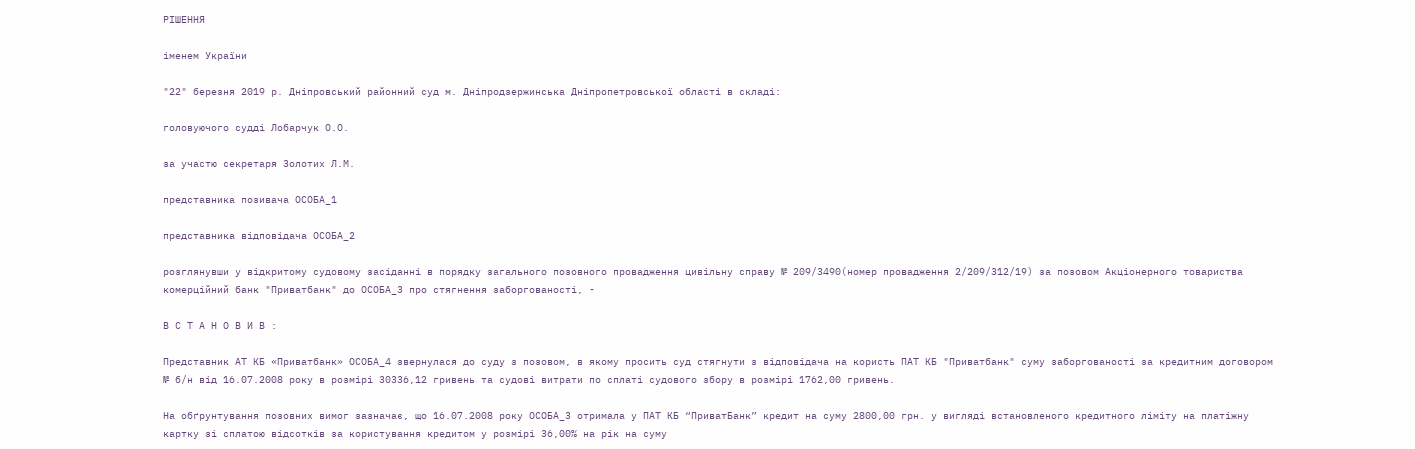РІШЕННЯ

іменем України

"22" березня 2019 р. Дніпровський районний суд м. Дніпродзержинська Дніпропетровської області в складі:

головуючого судді Лобарчук О.О.

за участю секретаря Золотих Л.М.

представника позивача ОСОБА_1

представника відповідача ОСОБА_2

розглянувши у відкритому судовому засіданні в порядку загального позовного провадження цивільну справу № 209/3490(номер провадження 2/209/312/19) за позовом Акціонерного товариства комерційний банк "Приватбанк" до ОСОБА_3 про стягнення заборгованості, -

В С Т А Н О В И В :

Представник АТ КБ «Приватбанк» ОСОБА_4 звернулася до суду з позовом, в якому просить суд стягнути з відповідача на користь ПАТ КБ "Приватбанк" суму заборгованості за кредитним договором № б/н від 16.07.2008 року в розмірі 30336,12 гривень та судові витрати по сплаті судового збору в розмірі 1762,00 гривень.

На обґрунтування позовних вимог зазначає, що 16.07.2008 року ОСОБА_3 отримала у ПАТ КБ “ПриватБанк” кредит на суму 2800,00 грн. у вигляді встановленого кредитного ліміту на платіжну картку зі сплатою відсотків за користування кредитом у розмірі 36,00% на рік на суму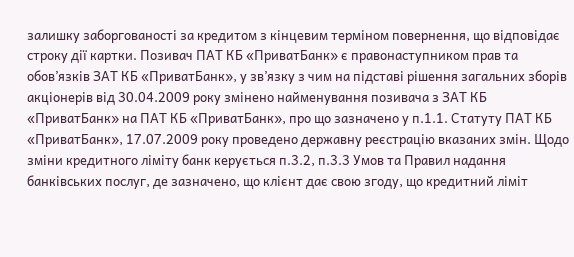залишку заборгованості за кредитом з кінцевим терміном повернення, що відповідає строку дії картки. Позивач ПАТ КБ «ПриватБанк» є правонаступником прав та обов’язків ЗАТ КБ «ПриватБанк», у зв’язку з чим на підставі рішення загальних зборів акціонерів від 30.04.2009 року змінено найменування позивача з ЗАТ КБ «ПриватБанк» на ПАТ КБ «ПриватБанк», про що зазначено у п.1.1. Статуту ПАТ КБ «ПриватБанк», 17.07.2009 року проведено державну реєстрацію вказаних змін. Щодо зміни кредитного ліміту банк керується п.3.2, п.3.3 Умов та Правил надання банківських послуг, де зазначено, що клієнт дає свою згоду, що кредитний ліміт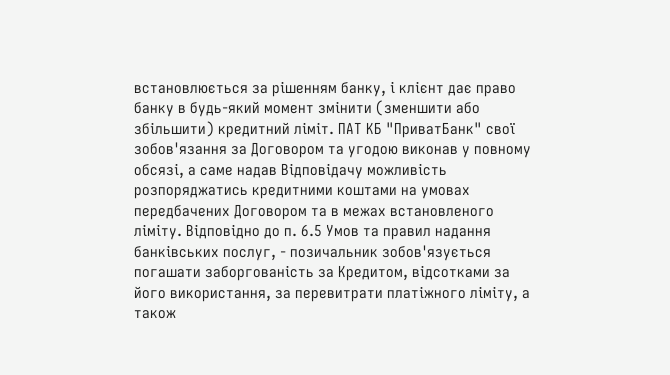встановлюється за рішенням банку, і клієнт дає право банку в будь-який момент змінити (зменшити або збільшити) кредитний ліміт. ПАТ КБ "ПриватБанк" свої зобов'язання за Договором та угодою виконав у повному обсязі, а саме надав Відповідачу можливість розпоряджатись кредитними коштами на умовах передбачених Договором та в межах встановленого ліміту. Відповідно до п. 6.5 Умов та правил надання банківських послуг, - позичальник зобов'язується погашати заборгованість за Кредитом, відсотками за його використання, за перевитрати платіжного ліміту, а також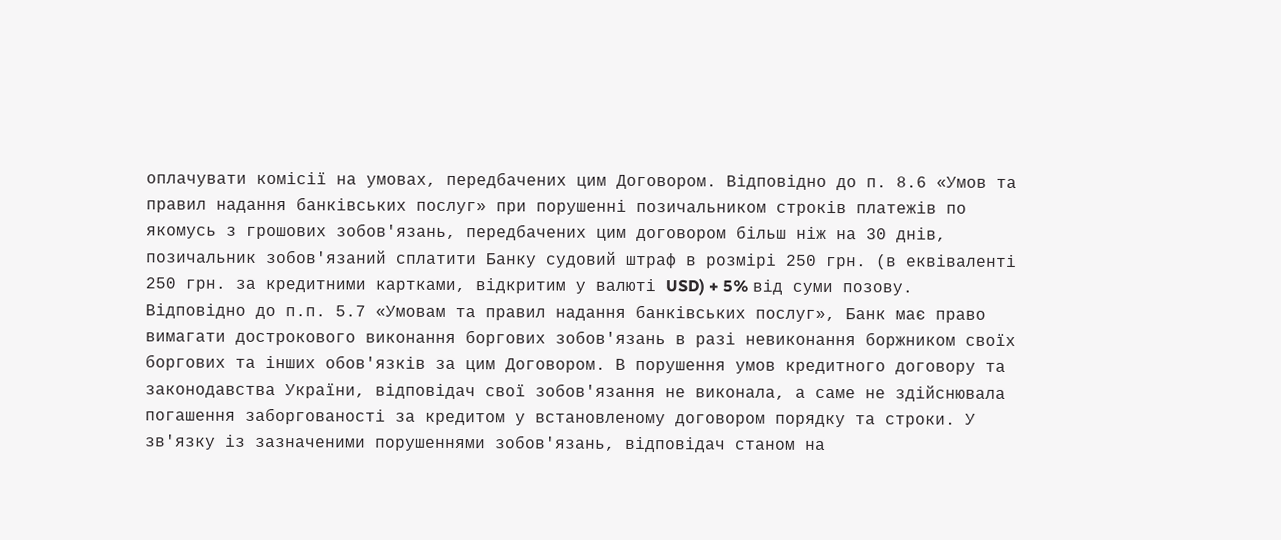оплачувати комісії на умовах, передбачених цим Договором. Відповідно до п. 8.6 «Умов та правил надання банківських послуг» при порушенні позичальником строків платежів по якомусь з грошових зобов'язань, передбачених цим договором більш ніж на 30 днів, позичальник зобов'язаний сплатити Банку судовий штраф в розмірі 250 грн. (в еквіваленті 250 грн. за кредитними картками, відкритим у валюті USD) + 5% від суми позову. Відповідно до п.п. 5.7 «Умовам та правил надання банківських послуг», Банк має право вимагати дострокового виконання боргових зобов'язань в разі невиконання боржником своїх боргових та інших обов'язків за цим Договором. В порушення умов кредитного договору та законодавства України, відповідач свої зобов'язання не виконала, а саме не здійснювала погашення заборгованості за кредитом у встановленому договором порядку та строки. У зв'язку із зазначеними порушеннями зобов'язань, відповідач станом на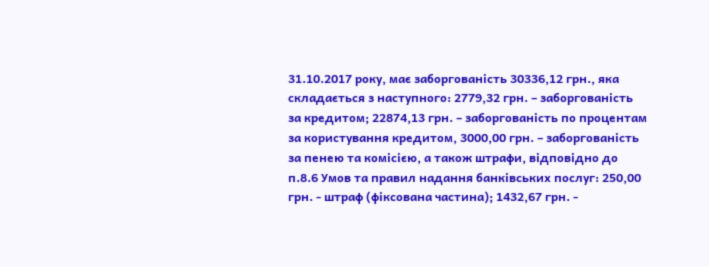31.10.2017 року, має заборгованість 30336,12 грн., яка складається з наступного: 2779,32 грн. – заборгованість за кредитом; 22874,13 грн. – заборгованість по процентам за користування кредитом, 3000,00 грн. – заборгованість за пенею та комісією, а також штрафи, відповідно до п.8.6 Умов та правил надання банківських послуг: 250,00 грн. - штраф (фіксована частина); 1432,67 грн. -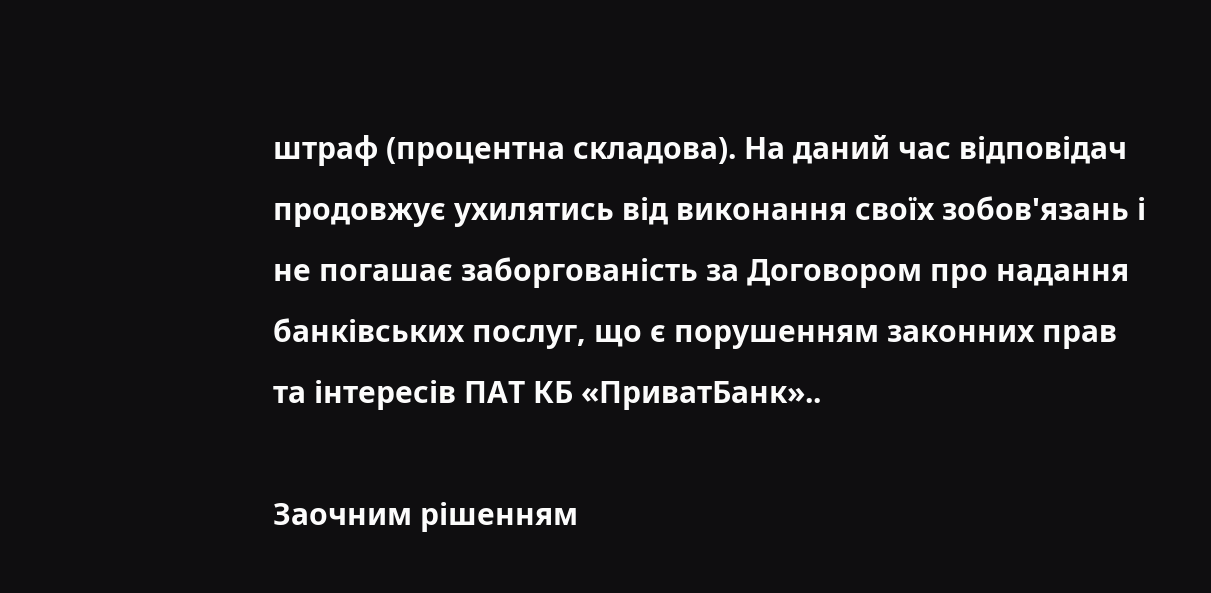штраф (процентна складова). На даний час відповідач продовжує ухилятись від виконання своїх зобов'язань і не погашає заборгованість за Договором про надання банківських послуг, що є порушенням законних прав та інтересів ПАТ КБ «ПриватБанк»..

Заочним рішенням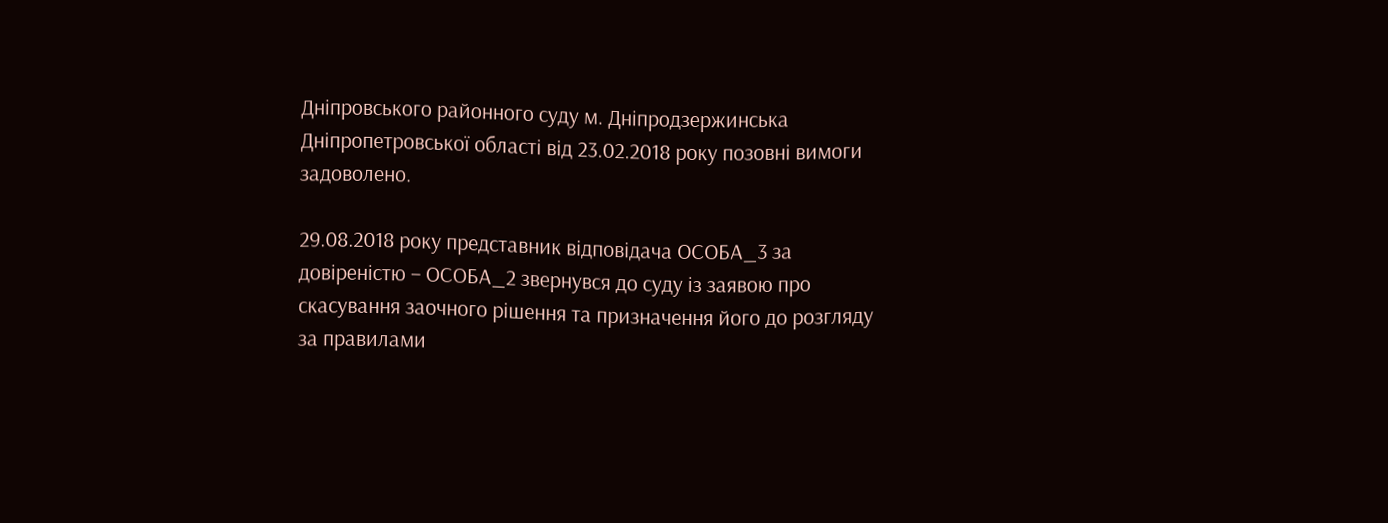Дніпровського районного суду м. Дніпродзержинська Дніпропетровської області від 23.02.2018 року позовні вимоги задоволено.

29.08.2018 року представник відповідача ОСОБА_3 за довіреністю – ОСОБА_2 звернувся до суду із заявою про скасування заочного рішення та призначення його до розгляду за правилами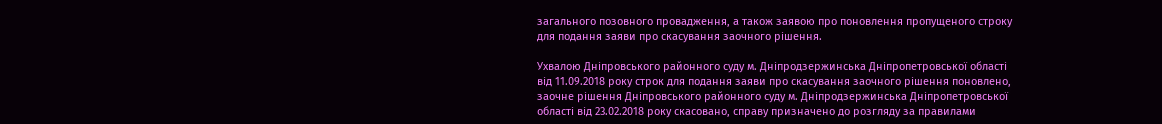загального позовного провадження, а також заявою про поновлення пропущеного строку для подання заяви про скасування заочного рішення.

Ухвалою Дніпровського районного суду м. Дніпродзержинська Дніпропетровської області від 11.09.2018 року строк для подання заяви про скасування заочного рішення поновлено, заочне рішення Дніпровського районного суду м. Дніпродзержинська Дніпропетровської області від 23.02.2018 року скасовано, справу призначено до розгляду за правилами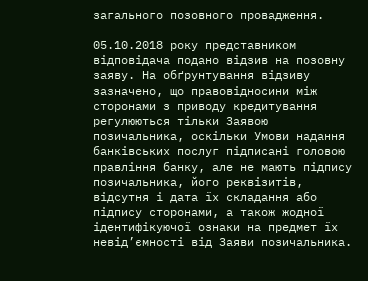загального позовного провадження.

05.10.2018 року представником відповідача подано відзив на позовну заяву. На обґрунтування відзиву зазначено, що правовідносини між сторонами з приводу кредитування регулюються тільки Заявою позичальника, оскільки Умови надання банківських послуг підписані головою правління банку, але не мають підпису позичальника, його реквізитів, відсутня і дата їх складання або підпису сторонами, а також жодної ідентифікуючої ознаки на предмет їх невід’ємності від Заяви позичальника.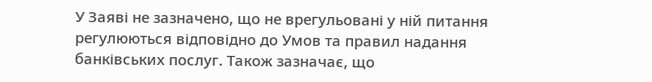У Заяві не зазначено, що не врегульовані у ній питання регулюються відповідно до Умов та правил надання банківських послуг. Також зазначає, що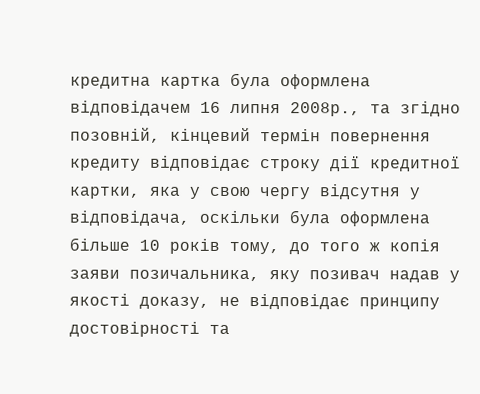кредитна картка була оформлена відповідачем 16 липня 2008р., та згідно позовній, кінцевий термін повернення кредиту відповідає строку дії кредитної картки, яка у свою чергу відсутня у відповідача, оскільки була оформлена більше 10 років тому, до того ж копія заяви позичальника, яку позивач надав у якості доказу, не відповідає принципу достовірності та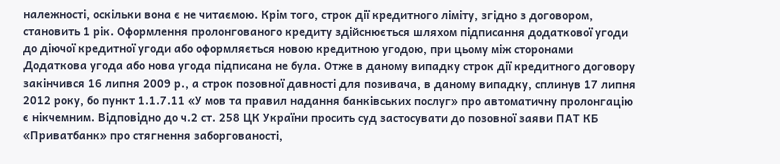належності, оскільки вона є не читаємою. Крім того, строк дії кредитного ліміту, згідно з договором, становить 1 рік. Оформлення пролонгованого кредиту здійснюється шляхом підписання додаткової угоди до діючої кредитної угоди або оформляється новою кредитною угодою, при цьому між сторонами Додаткова угода або нова угода підписана не була. Отже в даному випадку строк дії кредитного договору закінчився 16 липня 2009 р., а строк позовної давності для позивача, в даному випадку, сплинув 17 липня 2012 року, бо пункт 1.1.7.11 «У мов та правил надання банківських послуг» про автоматичну пролонгацію є нікчемним. Відповідно до ч.2 ст. 258 ЦК України просить суд застосувати до позовної заяви ПАТ КБ «Приватбанк» про стягнення заборгованості,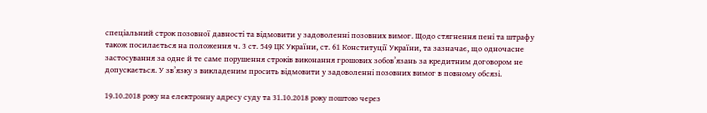спеціальний строк позовної давності та відмовити у задоволенні позовних вимог. Щодо стягнення пені та штрафу також посилається на положення ч. 3 ст. 549 ЦК України, ст. 61 Конституції України, та зазначає, що одночасне застосування за одне й те саме порушення строків виконання грошових зобов’язань за кредитним договором не допускається. У зв’язку з викладеним просить відмовити у задоволенні позовних вимог в повному обсязі.

19.10.2018 року на електронну адресу суду та 31.10.2018 року поштою через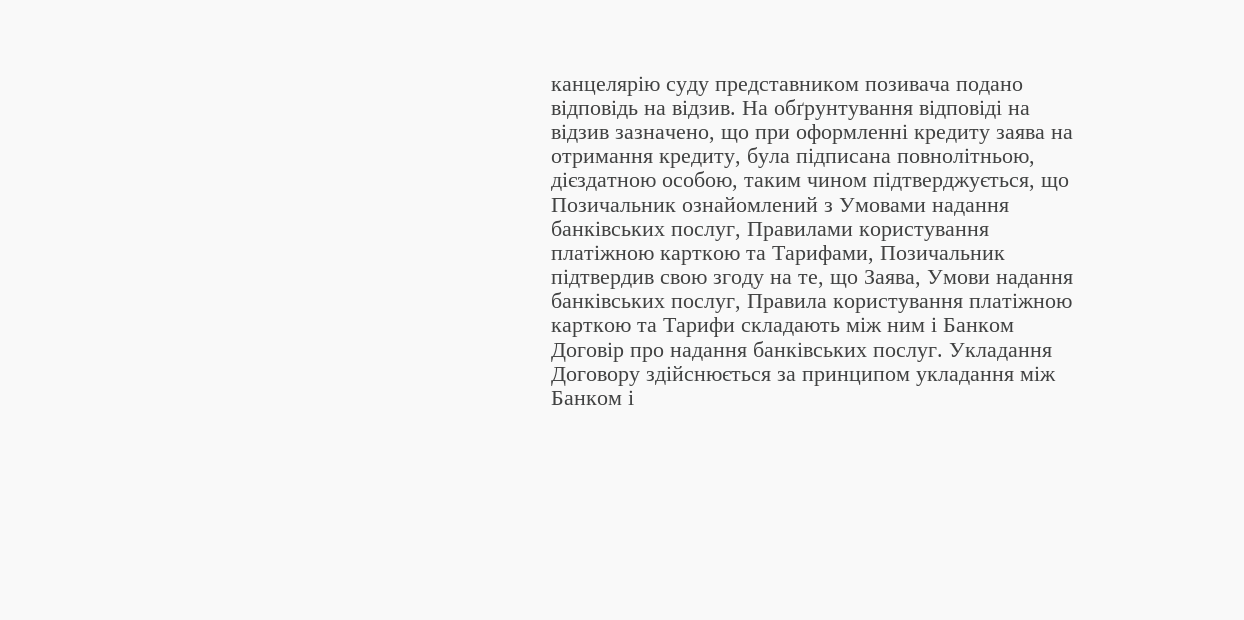канцелярію суду представником позивача подано відповідь на відзив. На обґрунтування відповіді на відзив зазначено, що при оформленні кредиту заява на отримання кредиту, була підписана повнолітньою, дієздатною особою, таким чином підтверджується, що Позичальник ознайомлений з Умовами надання банківських послуг, Правилами користування платіжною карткою та Тарифами, Позичальник підтвердив свою згоду на те, що Заява, Умови надання банківських послуг, Правила користування платіжною карткою та Тарифи складають між ним і Банком Договір про надання банківських послуг. Укладання Договору здійснюється за принципом укладання між Банком і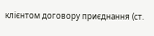клієнтом договору приєднання (ст.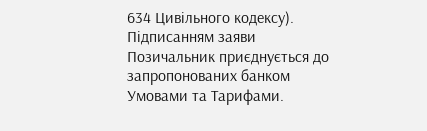634 Цивільного кодексу). Підписанням заяви Позичальник приєднується до запропонованих банком Умовами та Тарифами.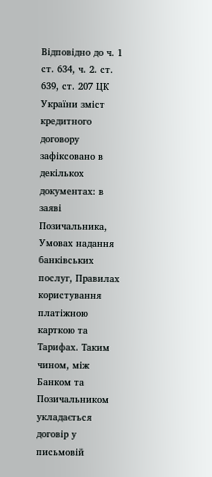Відповідно до ч. 1 ст. 634, ч. 2. ст. 639, ст. 207 ЦК України зміст кредитного договору зафіксовано в декількох документах: в заяві Позичальника, Умовах надання банківських послуг, Правилах користування платіжною карткою та Тарифах. Таким чином, між Банком та Позичальником укладається договір у письмовій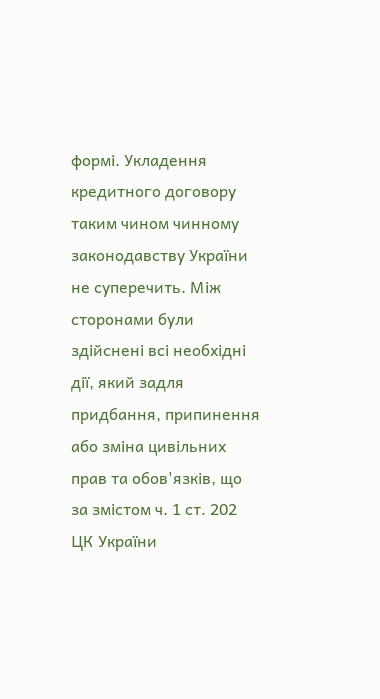формі. Укладення кредитного договору таким чином чинному законодавству України не суперечить. Між сторонами були здійснені всі необхідні дії, який задля придбання, припинення або зміна цивільних прав та обов'язків, що за змістом ч. 1 ст. 202 ЦК України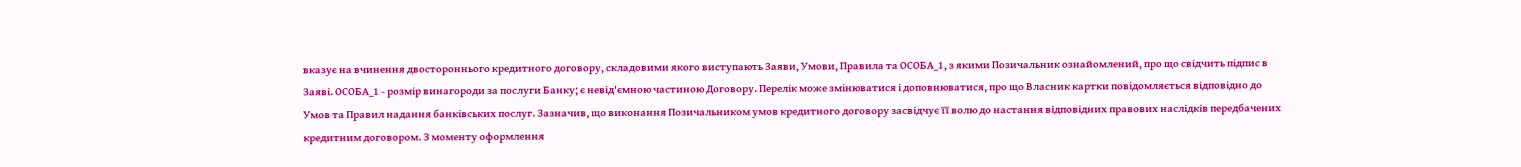вказує на вчинення двостороннього кредитного договору, складовими якого виступають Заяви, Умови, Правила та ОСОБА_1, з якими Позичальник ознайомлений, про що свідчить підпис в Заяві. ОСОБА_1 - розмір винагороди за послуги Банку; є невід'ємною частиною Договору. Перелік може змінюватися і доповнюватися, про що Власник картки повідомляється відповідно до Умов та Правил надання банківських послуг. Зазначив, що виконання Позичальником умов кредитного договору засвідчує її волю до настання відповідних правових наслідків передбачених кредитним договором. З моменту оформлення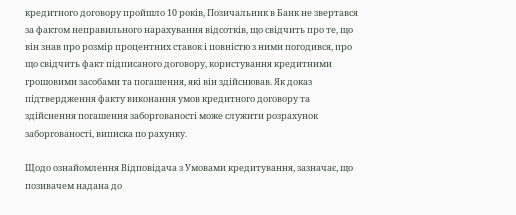кредитного договору пройшло 10 років, Позичальник в Банк не звертався за фактом неправильного нарахування відсотків, що свідчить про те, що він знав про розмір процентних ставок і повністю з ними погодився, про що свідчить факт підписаного договору, користування кредитними грошовими засобами та погашення, які він здійснював. Як доказ підтвердження факту виконання умов кредитного договору та здійснення погашення заборгованості може служити розрахунок заборгованості, виписка по рахунку.

Щодо ознайомлення Відповідача з Умовами кредитування, зазначає, що позивачем надана до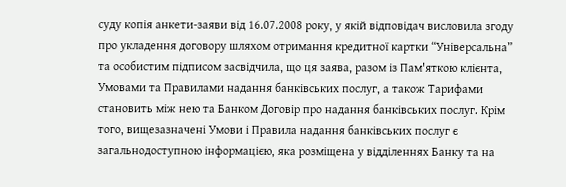суду копія анкети-заяви від 16.07.2008 року, у якій відповідач висловила згоду про укладення договору шляхом отримання кредитної картки “Універсальна” та особистим підписом засвідчила, що ця заява, разом із Пам'яткою клієнта, Умовами та Правилами надання банківських послуг, а також Тарифами становить між нею та Банком Договір про надання банківських послуг. Крім того, вищезазначені Умови і Правила надання банківських послуг є загальнодоступною інформацією, яка розміщена у відділеннях Банку та на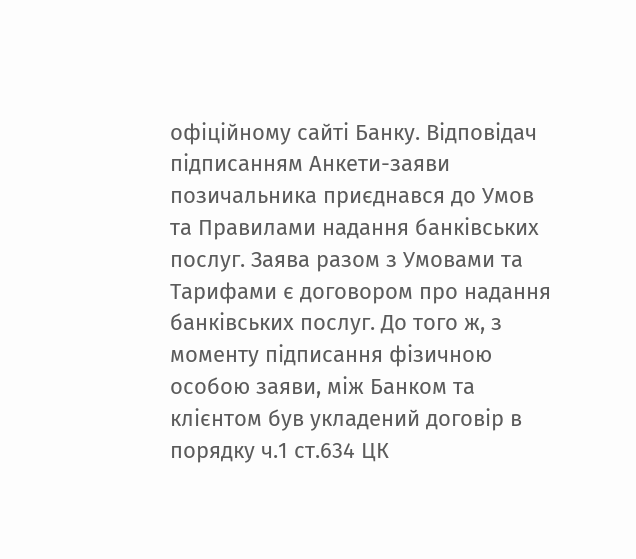офіційному сайті Банку. Відповідач підписанням Анкети-заяви позичальника приєднався до Умов та Правилами надання банківських послуг. Заява разом з Умовами та Тарифами є договором про надання банківських послуг. До того ж, з моменту підписання фізичною особою заяви, між Банком та клієнтом був укладений договір в порядку ч.1 ст.634 ЦК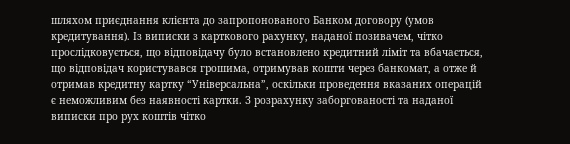шляхом приєднання клієнта до запропонованого Банком договору (умов кредитування). Із виписки з карткового рахунку, наданої позивачем, чітко прослідковується, що відповідачу було встановлено кредитний ліміт та вбачається, що відповідач користувався грошима, отримував кошти через банкомат, а отже й отримав кредитну картку “Універсальна”, оскільки проведення вказаних операцій є неможливим без наявності картки. З розрахунку заборгованості та наданої виписки про рух коштів чітко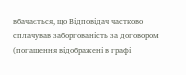вбачається, що Відповідач частково сплачував заборгованість за договором (погашення відображені в графі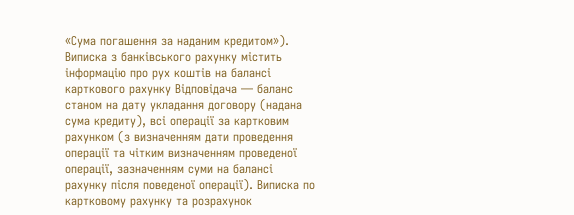«Сума погашення за наданим кредитом»). Виписка з банківського рахунку містить інформацію про рух коштів на балансі карткового рахунку Відповідача — баланс станом на дату укладання договору (надана сума кредиту), всі операції за картковим рахунком (з визначенням дати проведення операції та чітким визначенням проведеної операції, зазначенням суми на балансі рахунку після поведеної операції). Виписка по картковому рахунку та розрахунок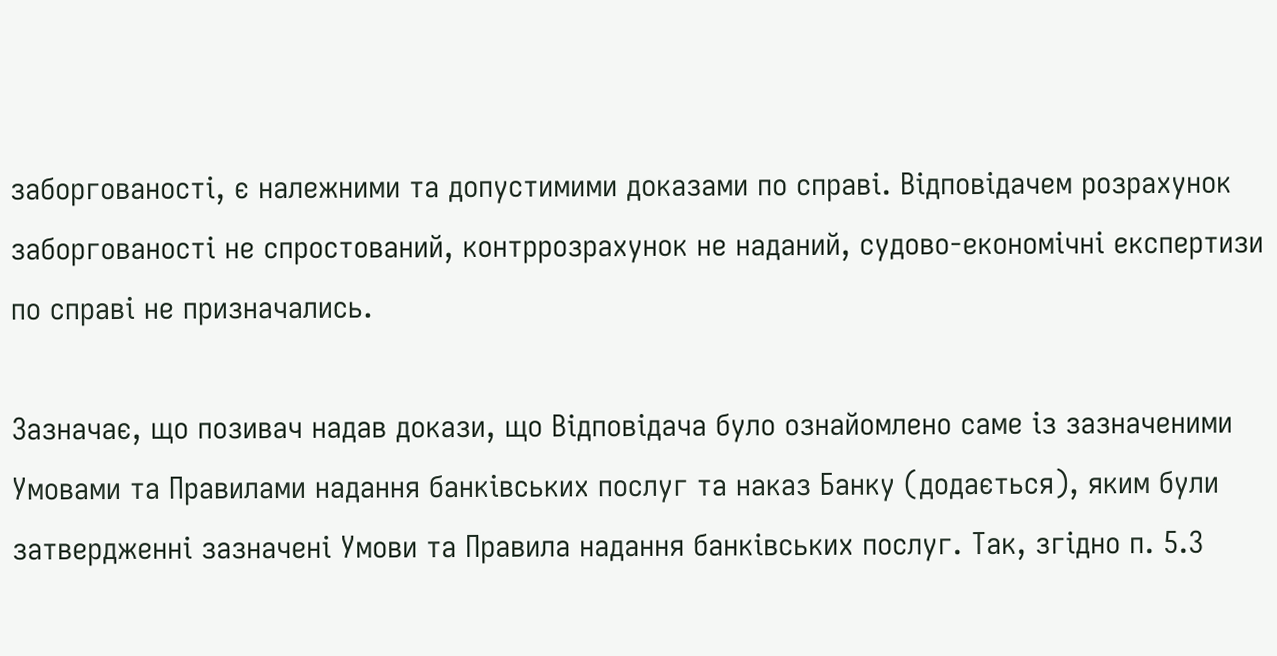заборгованості, є належними та допустимими доказами по справі. Відповідачем розрахунок заборгованості не спростований, контррозрахунок не наданий, судово-економічні експертизи по справі не призначались.

Зазначає, що позивач надав докази, що Відповідача було ознайомлено саме із зазначеними Умовами та Правилами надання банківських послуг та наказ Банку (додається), яким були затвердженні зазначені Умови та Правила надання банківських послуг. Так, згідно п. 5.3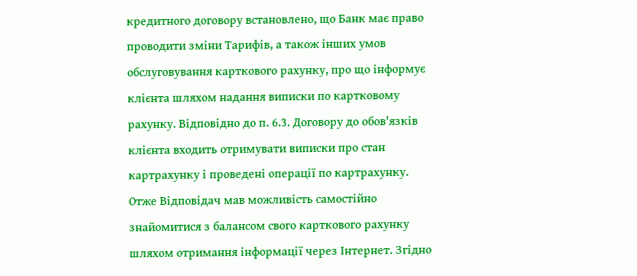кредитного договору встановлено, що Банк має право проводити зміни Тарифів, а також інших умов обслуговування карткового рахунку, про що інформує клієнта шляхом надання виписки по картковому рахунку. Відповідно до п. 6.3. Договору до обов'язків клієнта входить отримувати виписки про стан картрахунку і проведені операції по картрахунку. Отже Відповідач мав можливість самостійно знайомитися з балансом свого карткового рахунку шляхом отримання інформації через Інтернет. Згідно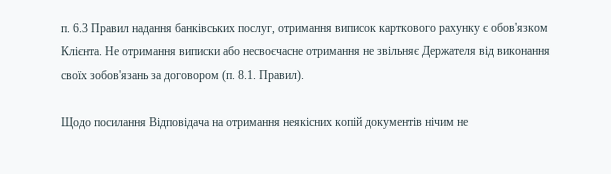п. 6.3 Правил надання банківських послуг, отримання виписок карткового рахунку є обов'язком Клієнта. Не отримання виписки або несвоєчасне отримання не звільняє Держателя від виконання своїх зобов'язань за договором (п. 8.1. Правил).

Щодо посилання Відповідача на отримання неякісних копій документів нічим не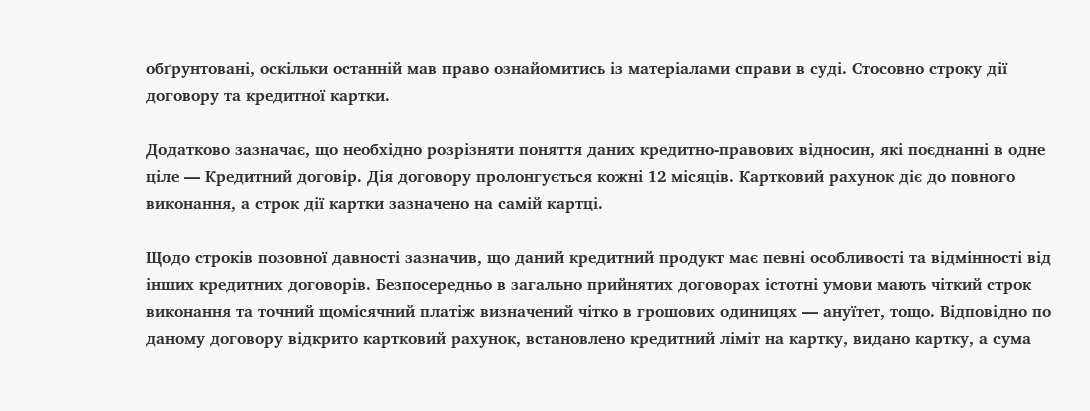обґрунтовані, оскільки останній мав право ознайомитись із матеріалами справи в суді. Стосовно строку дії договору та кредитної картки.

Додатково зазначає, що необхідно розрізняти поняття даних кредитно-правових відносин, які поєднанні в одне ціле — Кредитний договір. Дія договору пролонгується кожні 12 місяців. Картковий рахунок діє до повного виконання, а строк дії картки зазначено на самій картці.

Щодо строків позовної давності зазначив, що даний кредитний продукт має певні особливості та відмінності від інших кредитних договорів. Безпосередньо в загально прийнятих договорах істотні умови мають чіткий строк виконання та точний щомісячний платіж визначений чітко в грошових одиницях — ануїтет, тощо. Відповідно по даному договору відкрито картковий рахунок, встановлено кредитний ліміт на картку, видано картку, а сума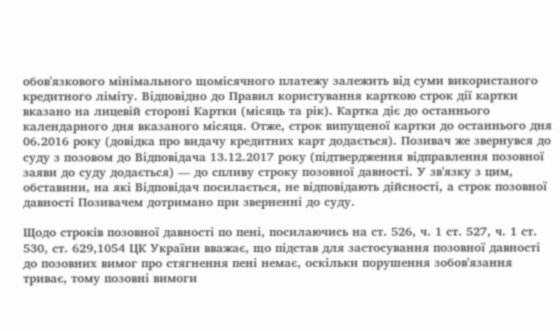обов'язкового мінімального щомісячного платежу залежить від суми використаного кредитного ліміту. Відповідно до Правил користування карткою строк дії картки вказано на лицевій стороні Картки (місяць та рік). Картка діє до останнього календарного дня вказаного місяця. Отже, строк випущеної картки до останнього дня 06.2016 року (довідка про видачу кредитних карт додається). Позивач же звернувся до суду з позовом до Відповідача 13.12.2017 року (підтвердження відправлення позовної заяви до суду додається) — до спливу строку позовної давності. У зв'язку з цим, обставини, на які Відповідач посилається, не відповідають дійсності, а строк позовної давності Позивачем дотримано при зверненні до суду.

Щодо строків позовної давності по пені, посилаючись на ст. 526, ч. 1 ст. 527, ч. 1 ст. 530, ст. 629,1054 ЦК України вважає, що підстав для застосування позовної давності до позовних вимог про стягнення пені немає, оскільки порушення зобов'язання триває, тому позовні вимоги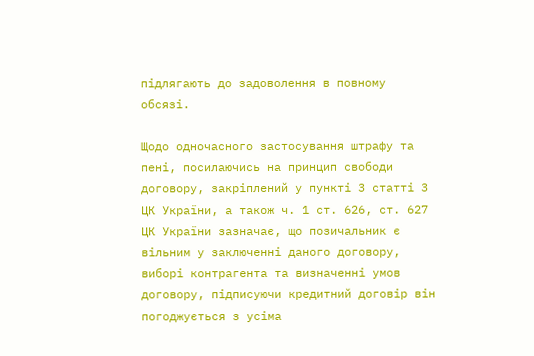підлягають до задоволення в повному обсязі.

Щодо одночасного застосування штрафу та пені, посилаючись на принцип свободи договору, закріплений у пункті 3 статті 3 ЦК України, а також ч. 1 ст. 626, ст. 627 ЦК України зазначає, що позичальник є вільним у заключенні даного договору, виборі контрагента та визначенні умов договору, підписуючи кредитний договір він погоджується з усіма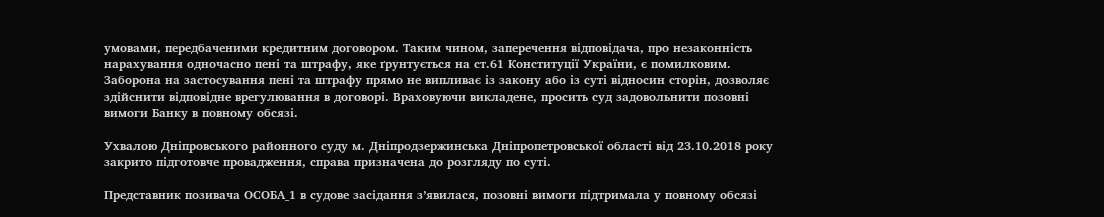умовами, передбаченими кредитним договором. Таким чином, заперечення відповідача, про незаконність нарахування одночасно пені та штрафу, яке ґрунтується на ст.61 Конституції України, є помилковим. Заборона на застосування пені та штрафу прямо не випливає із закону або із суті відносин сторін, дозволяє здійснити відповідне врегулювання в договорі. Враховуючи викладене, просить суд задовольнити позовні вимоги Банку в повному обсязі.

Ухвалою Дніпровського районного суду м. Дніпродзержинська Дніпропетровської області від 23.10.2018 року закрито підготовче провадження, справа призначена до розгляду по суті.

Представник позивача ОСОБА_1 в судове засідання з’явилася, позовні вимоги підтримала у повному обсязі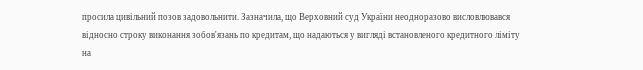просила цивільний позов задовольнити. Зазначила, що Верховний суд України неодноразово висловлювався відносно строку виконання зобов'язань по кредитам, що надаються у вигляді встановленого кредитного ліміту на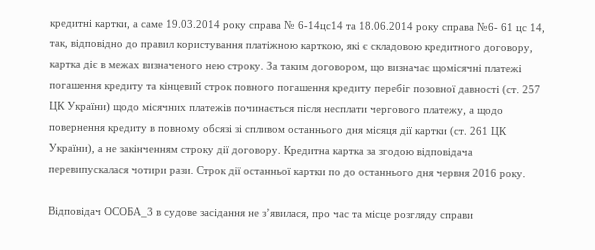кредитні картки, а саме 19.03.2014 року справа № 6-14цс14 та 18.06.2014 року справа №6- 61 цс 14, так, відповідно до правил користування платіжною карткою, які є складовою кредитного договору, картка діє в межах визначеного нею строку. За таким договором, що визначає щомісячні платежі погашення кредиту та кінцевий строк повного погашення кредиту перебіг позовної давності (ст. 257 ЦК України) щодо місячних платежів починається після несплати чергового платежу, а щодо повернення кредиту в повному обсязі зі спливом останнього дня місяця дії картки (ст. 261 ЦК України), а не закінченням строку дії договору. Кредитна картка за згодою відповідача перевипускалася чотири рази. Строк дії останньої картки по до останнього дня червня 2016 року.

Відповідач ОСОБА_3 в судове засідання не з’явилася, про час та місце розгляду справи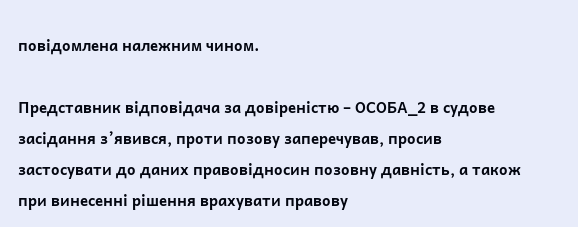повідомлена належним чином.

Представник відповідача за довіреністю – ОСОБА_2 в судове засідання з’явився, проти позову заперечував, просив застосувати до даних правовідносин позовну давність, а також при винесенні рішення врахувати правову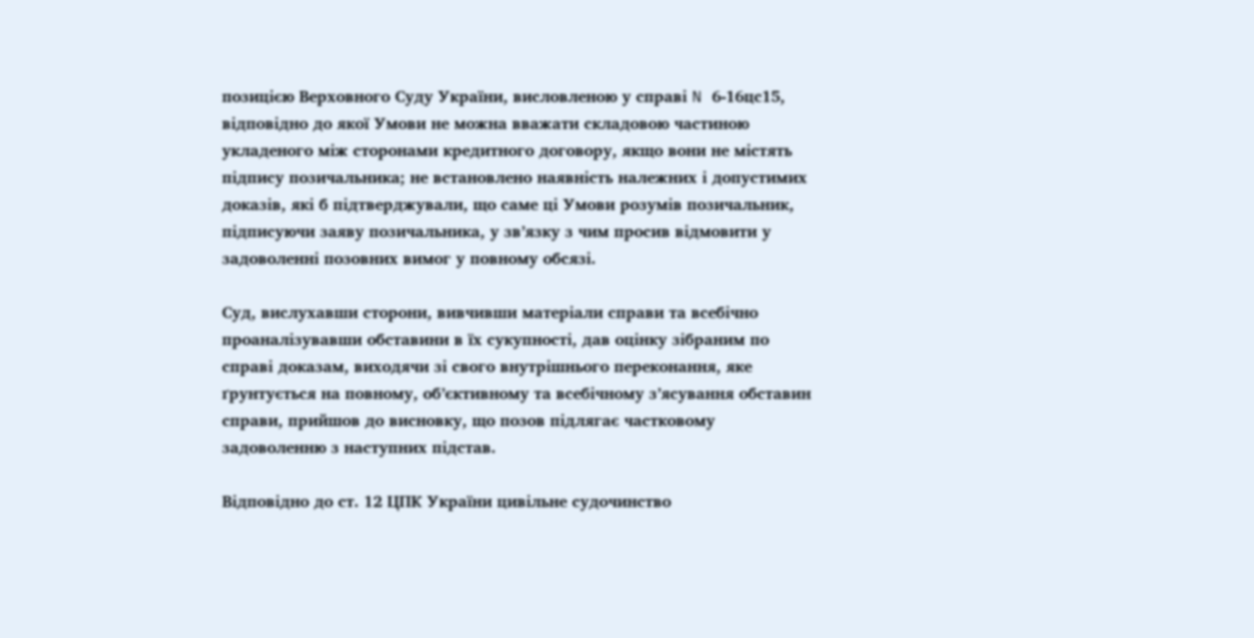позицією Верховного Суду України, висловленою у справі N 6-16цс15, відповідно до якої Умови не можна вважати складовою частиною укладеного між сторонами кредитного договору, якщо вони не містять підпису позичальника; не встановлено наявність належних і допустимих доказів, які б підтверджували, що саме ці Умови розумів позичальник, підписуючи заяву позичальника, у зв’язку з чим просив відмовити у задоволенні позовних вимог у повному обсязі.

Суд, вислухавши сторони, вивчивши матеріали справи та всебічно проаналізувавши обставини в їх сукупності, дав оцінку зібраним по справі доказам, виходячи зі свого внутрішнього переконання, яке ґрунтується на повному, об’єктивному та всебічному з’ясування обставин справи, прийшов до висновку, що позов підлягає частковому задоволенню з наступних підстав.

Відповідно до ст. 12 ЦПК України цивільне судочинство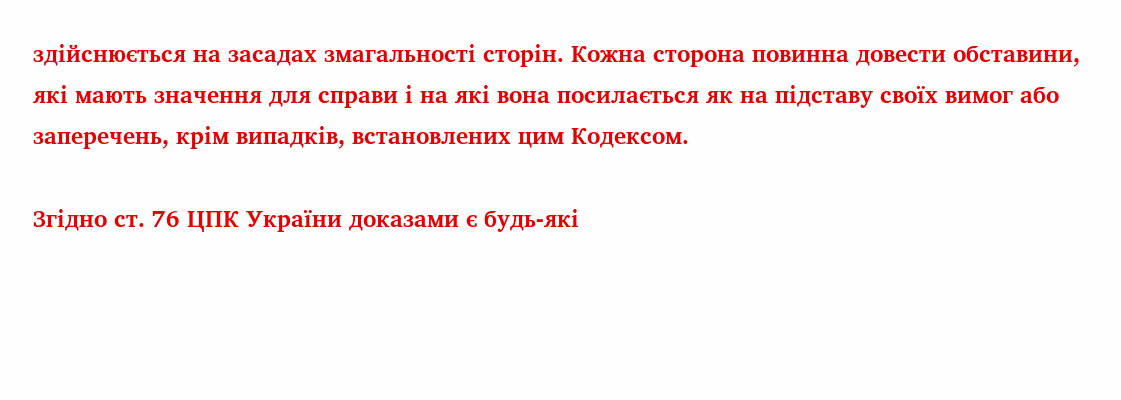здійснюється на засадах змагальності сторін. Кожна сторона повинна довести обставини, які мають значення для справи і на які вона посилається як на підставу своїх вимог або заперечень, крім випадків, встановлених цим Кодексом.

Згідно ст. 76 ЦПК України доказами є будь-які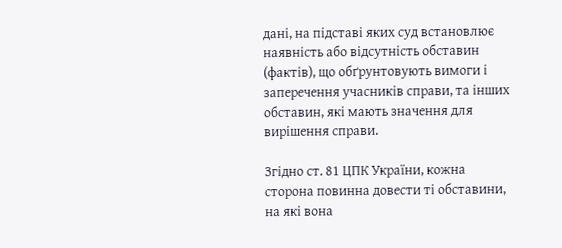дані, на підставі яких суд встановлює наявність або відсутність обставин (фактів), що обґрунтовують вимоги і заперечення учасників справи, та інших обставин, які мають значення для вирішення справи.

Згідно ст. 81 ЦПК України, кожна сторона повинна довести ті обставини, на які вона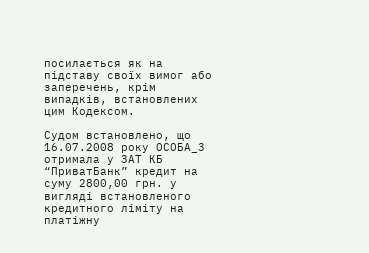посилається як на підставу своїх вимог або заперечень, крім випадків, встановлених цим Кодексом.

Судом встановлено, що 16.07.2008 року ОСОБА_3 отримала у ЗАТ КБ “ПриватБанк” кредит на суму 2800,00 грн. у вигляді встановленого кредитного ліміту на платіжну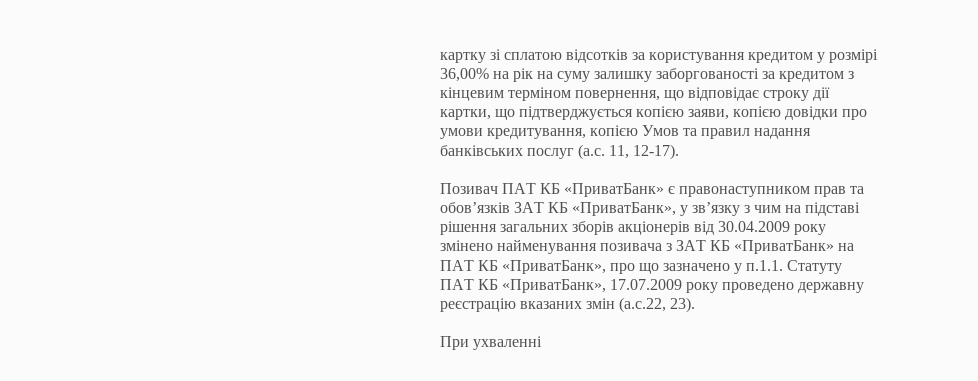картку зі сплатою відсотків за користування кредитом у розмірі 36,00% на рік на суму залишку заборгованості за кредитом з кінцевим терміном повернення, що відповідає строку дії картки, що підтверджується копією заяви, копією довідки про умови кредитування, копією Умов та правил надання банківських послуг (а.с. 11, 12-17).

Позивач ПАТ КБ «ПриватБанк» є правонаступником прав та обов’язків ЗАТ КБ «ПриватБанк», у зв’язку з чим на підставі рішення загальних зборів акціонерів від 30.04.2009 року змінено найменування позивача з ЗАТ КБ «ПриватБанк» на ПАТ КБ «ПриватБанк», про що зазначено у п.1.1. Статуту ПАТ КБ «ПриватБанк», 17.07.2009 року проведено державну реєстрацію вказаних змін (а.с.22, 23).

При ухваленні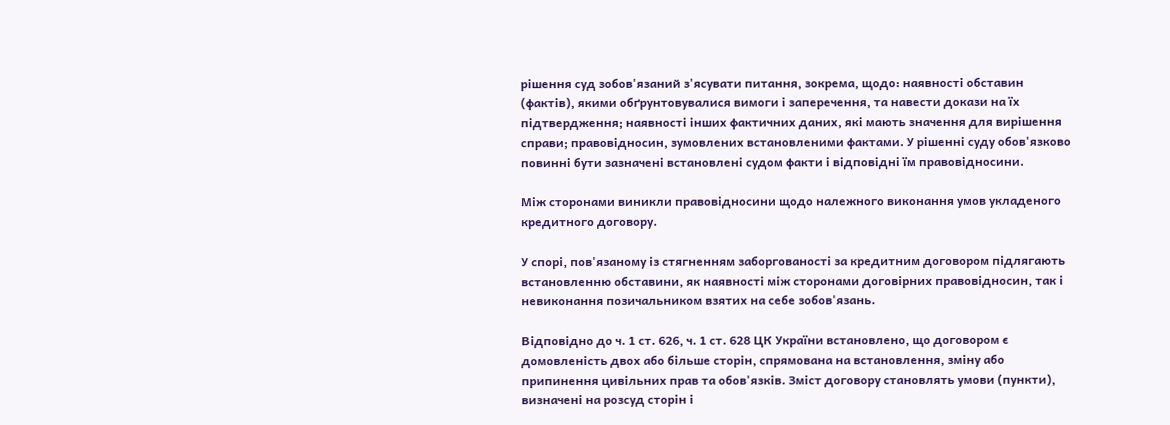рішення суд зобов'язаний з'ясувати питання, зокрема, щодо: наявності обставин (фактів), якими обґрунтовувалися вимоги і заперечення, та навести докази на їх підтвердження; наявності інших фактичних даних, які мають значення для вирішення справи; правовідносин, зумовлених встановленими фактами. У рішенні суду обов'язково повинні бути зазначені встановлені судом факти і відповідні їм правовідносини.

Між сторонами виникли правовідносини щодо належного виконання умов укладеного кредитного договору.

У спорі, пов'язаному із стягненням заборгованості за кредитним договором підлягають встановленню обставини, як наявності між сторонами договірних правовідносин, так і невиконання позичальником взятих на себе зобов'язань.

Відповідно до ч. 1 ст. 626, ч. 1 ст. 628 ЦК України встановлено, що договором є домовленість двох або більше сторін, спрямована на встановлення, зміну або припинення цивільних прав та обов'язків. Зміст договору становлять умови (пункти), визначені на розсуд сторін і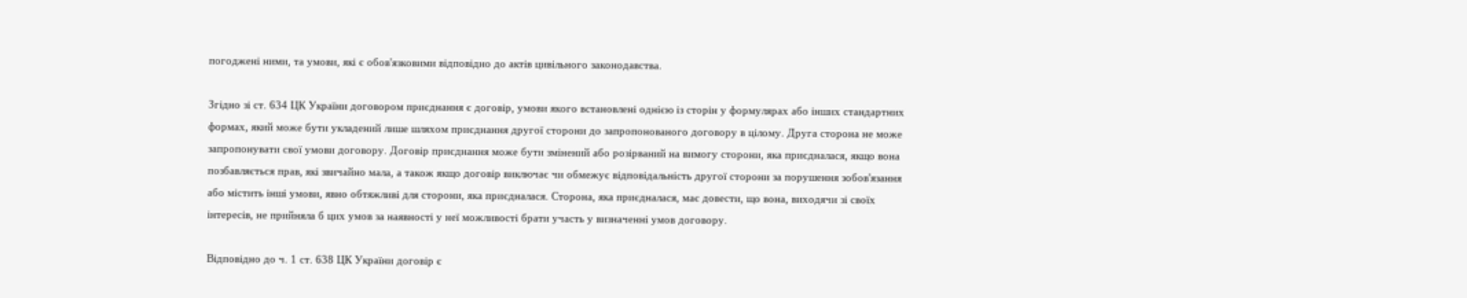погоджені ними, та умови, які є обов'язковими відповідно до актів цивільного законодавства.

Згідно зі ст. 634 ЦК України договором приєднання є договір, умови якого встановлені однією із сторін у формулярах або інших стандартних формах, який може бути укладений лише шляхом приєднання другої сторони до запропонованого договору в цілому. Друга сторона не може запропонувати свої умови договору. Договір приєднання може бути змінений або розірваний на вимогу сторони, яка приєдналася, якщо вона позбавляється прав, які звичайно мала, а також якщо договір виключає чи обмежує відповідальність другої сторони за порушення зобов'язання або містить інші умови, явно обтяжливі для сторони, яка приєдналася. Сторона, яка приєдналася, має довести, що вона, виходячи зі своїх інтересів, не прийняла б цих умов за наявності у неї можливості брати участь у визначенні умов договору.

Відповідно до ч. 1 ст. 638 ЦК України договір є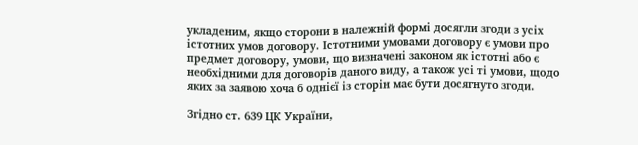укладеним, якщо сторони в належній формі досягли згоди з усіх істотних умов договору. Істотними умовами договору є умови про предмет договору, умови, що визначені законом як істотні або є необхідними для договорів даного виду, а також усі ті умови, щодо яких за заявою хоча б однієї із сторін має бути досягнуто згоди.

Згідно ст. 639 ЦК України,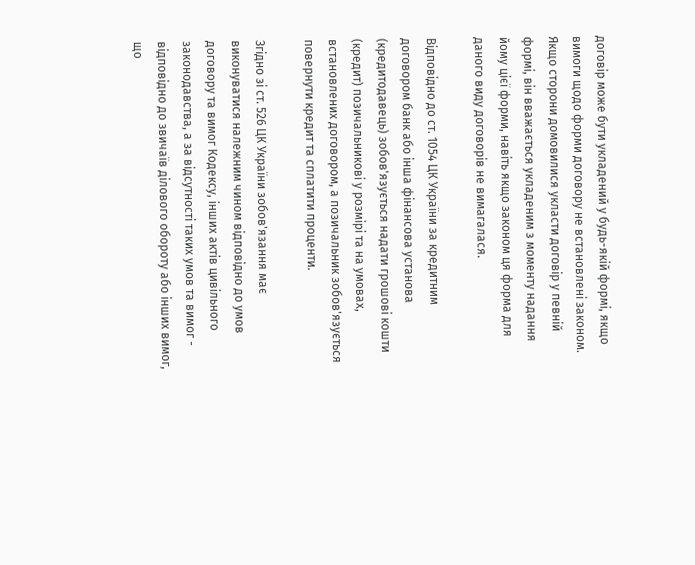договір може бути укладений у будь-якій формі, якщо вимоги щодо форми договору не встановлені законом. Якщо сторони домовилися укласти договір у певній формі, він вважається укладеним з моменту надання йому цієї форми, навіть якщо законом ця форма для даного виду договорів не вимагалася.

Відповідно до ст. 1054 ЦК України за кредитним договором банк або інша фінансова установа (кредитодавець) зобов'язується надати грошові кошти (кредит) позичальникові у розмірі та на умовах, встановлених договором, а позичальник зобов'язується повернути кредит та сплатити проценти.

Згідно зі ст. 526 ЦК України зобов'язання має виконуватися належним чином відповідно до умов договору та вимог Кодексу, інших актів цивільного законодавства, а за відсутності таких умов та вимог - відповідно до звичаїв ділового обороту або інших вимог, що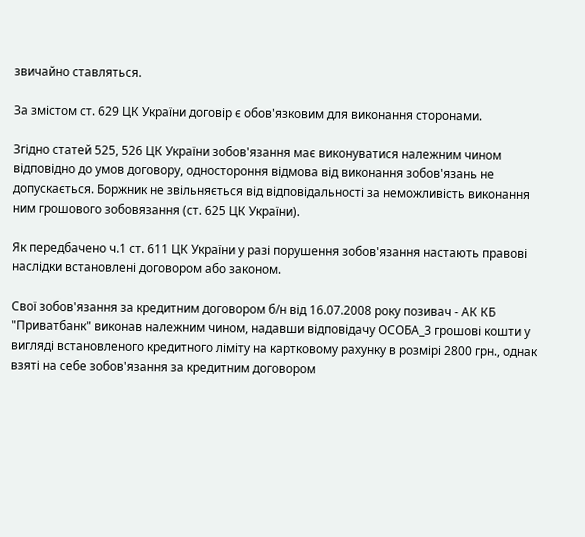звичайно ставляться.

За змістом ст. 629 ЦК України договір є обов'язковим для виконання сторонами.

Згідно статей 525, 526 ЦК України зобов'язання має виконуватися належним чином відповідно до умов договору, одностороння відмова від виконання зобов'язань не допускається. Боржник не звільняється від відповідальності за неможливість виконання ним грошового зобовязання (ст. 625 ЦК України).

Як передбачено ч.1 ст. 611 ЦК України у разі порушення зобов'язання настають правові наслідки встановлені договором або законом.

Свої зобов'язання за кредитним договором б/н від 16.07.2008 року позивач - АК КБ "Приватбанк" виконав належним чином, надавши відповідачу ОСОБА_3 грошові кошти у вигляді встановленого кредитного ліміту на картковому рахунку в розмірі 2800 грн., однак взяті на себе зобов'язання за кредитним договором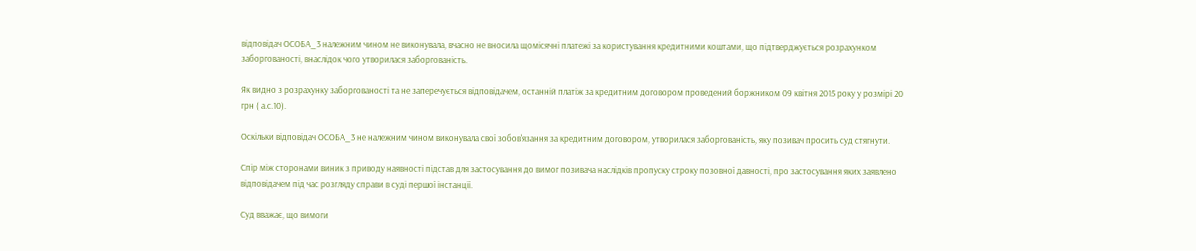відповідач ОСОБА_3 належним чином не виконувала, вчасно не вносила щомісячні платежі за користування кредитними коштами, що підтверджується розрахунком заборгованості, внаслідок чого утворилася заборгованість.

Як видно з розрахунку заборгованості та не заперечується відповідачем, останній платіж за кредитним договором проведений боржником 09 квітня 2015 року у розмірі 20 грн ( а.с.10).

Оскільки відповідач ОСОБА_3 не належним чином виконувала свої зобов'язання за кредитним договором, утворилася заборгованість, яку позивач просить суд стягнути.

Спір між сторонами виник з приводу наявності підстав для застосування до вимог позивача наслідків пропуску строку позовної давності, про застосування яких заявлено відповідачем під час розгляду справи в суді першої інстанції.

Суд вважає, що вимоги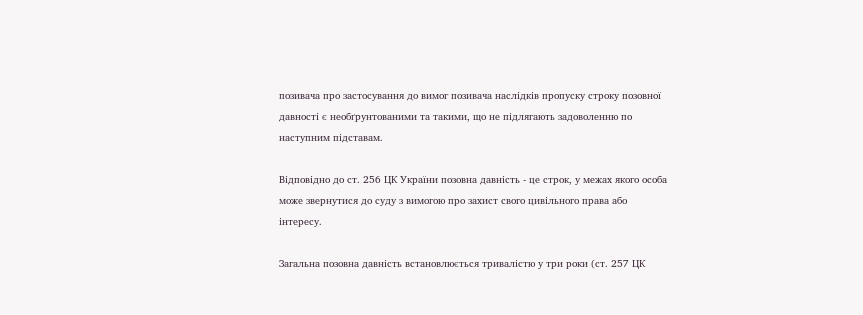позивача про застосування до вимог позивача наслідків пропуску строку позовної давності є необґрунтованими та такими, що не підлягають задоволенню по наступним підставам.

Відповідно до ст. 256 ЦК України позовна давність - це строк, у межах якого особа може звернутися до суду з вимогою про захист свого цивільного права або інтересу.

Загальна позовна давність встановлюється тривалістю у три роки (ст. 257 ЦК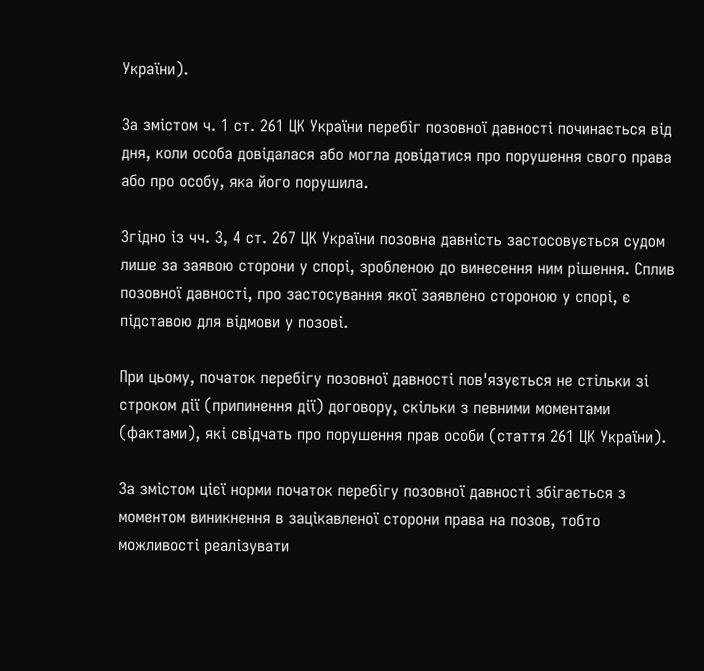України).

За змістом ч. 1 ст. 261 ЦК України перебіг позовної давності починається від дня, коли особа довідалася або могла довідатися про порушення свого права або про особу, яка його порушила.

Згідно із чч. 3, 4 ст. 267 ЦК України позовна давність застосовується судом лише за заявою сторони у спорі, зробленою до винесення ним рішення. Сплив позовної давності, про застосування якої заявлено стороною у спорі, є підставою для відмови у позові.

При цьому, початок перебігу позовної давності пов'язується не стільки зі строком дії (припинення дії) договору, скільки з певними моментами (фактами), які свідчать про порушення прав особи (стаття 261 ЦК України).

За змістом цієї норми початок перебігу позовної давності збігається з моментом виникнення в зацікавленої сторони права на позов, тобто можливості реалізувати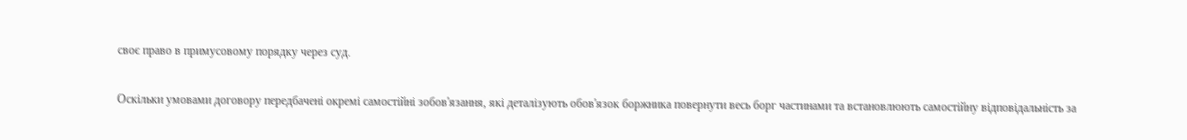своє право в примусовому порядку через суд.

Оскільки умовами договору передбачені окремі самостійні зобов'язання, які деталізують обов'язок боржника повернути весь борг частинами та встановлюють самостійну відповідальність за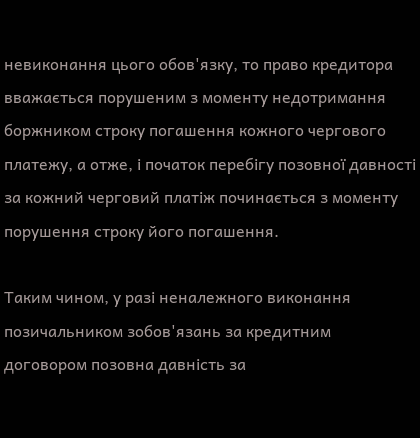невиконання цього обов'язку, то право кредитора вважається порушеним з моменту недотримання боржником строку погашення кожного чергового платежу, а отже, і початок перебігу позовної давності за кожний черговий платіж починається з моменту порушення строку його погашення.

Таким чином, у разі неналежного виконання позичальником зобов'язань за кредитним договором позовна давність за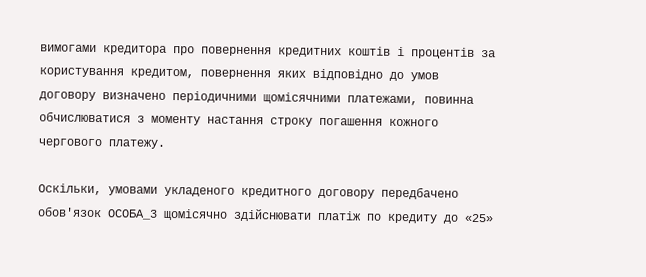вимогами кредитора про повернення кредитних коштів і процентів за користування кредитом, повернення яких відповідно до умов договору визначено періодичними щомісячними платежами, повинна обчислюватися з моменту настання строку погашення кожного чергового платежу.

Оскільки, умовами укладеного кредитного договору передбачено обов'язок ОСОБА_3 щомісячно здійснювати платіж по кредиту до «25»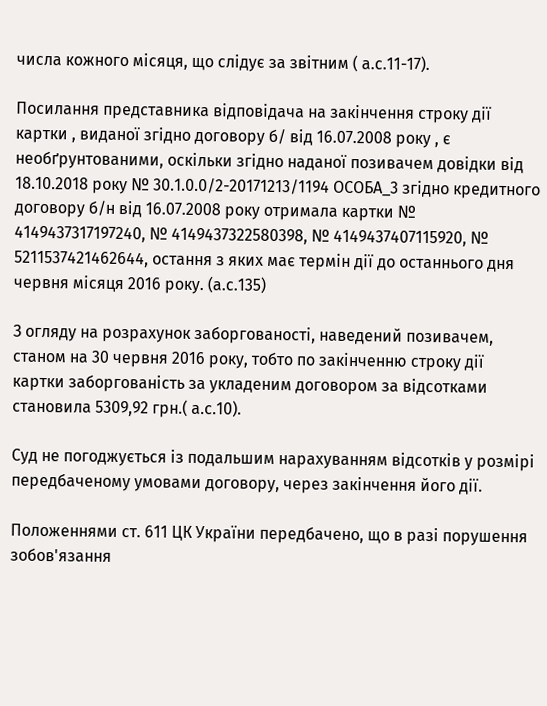числа кожного місяця, що слідує за звітним ( а.с.11-17).

Посилання представника відповідача на закінчення строку дії картки , виданої згідно договору б/ від 16.07.2008 року , є необґрунтованими, оскільки згідно наданої позивачем довідки від 18.10.2018 року № 30.1.0.0/2-20171213/1194 ОСОБА_3 згідно кредитного договору б/н від 16.07.2008 року отримала картки № 4149437317197240, № 4149437322580398, № 4149437407115920, № 5211537421462644, остання з яких має термін дії до останнього дня червня місяця 2016 року. (а.с.135)

З огляду на розрахунок заборгованості, наведений позивачем, станом на 30 червня 2016 року, тобто по закінченню строку дії картки заборгованість за укладеним договором за відсотками становила 5309,92 грн.( а.с.10).

Суд не погоджується із подальшим нарахуванням відсотків у розмірі передбаченому умовами договору, через закінчення його дії.

Положеннями ст. 611 ЦК України передбачено, що в разі порушення зобов'язання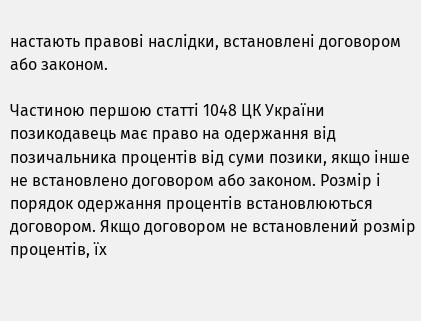настають правові наслідки, встановлені договором або законом.

Частиною першою статті 1048 ЦК України позикодавець має право на одержання від позичальника процентів від суми позики, якщо інше не встановлено договором або законом. Розмір і порядок одержання процентів встановлюються договором. Якщо договором не встановлений розмір процентів, їх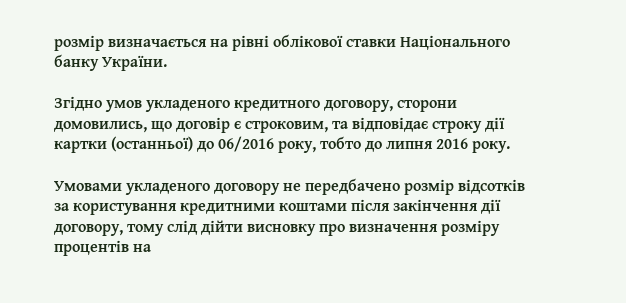розмір визначається на рівні облікової ставки Національного банку України.

Згідно умов укладеного кредитного договору, сторони домовились, що договір є строковим, та відповідає строку дії картки (останньої) до 06/2016 року, тобто до липня 2016 року.

Умовами укладеного договору не передбачено розмір відсотків за користування кредитними коштами після закінчення дії договору, тому слід дійти висновку про визначення розміру процентів на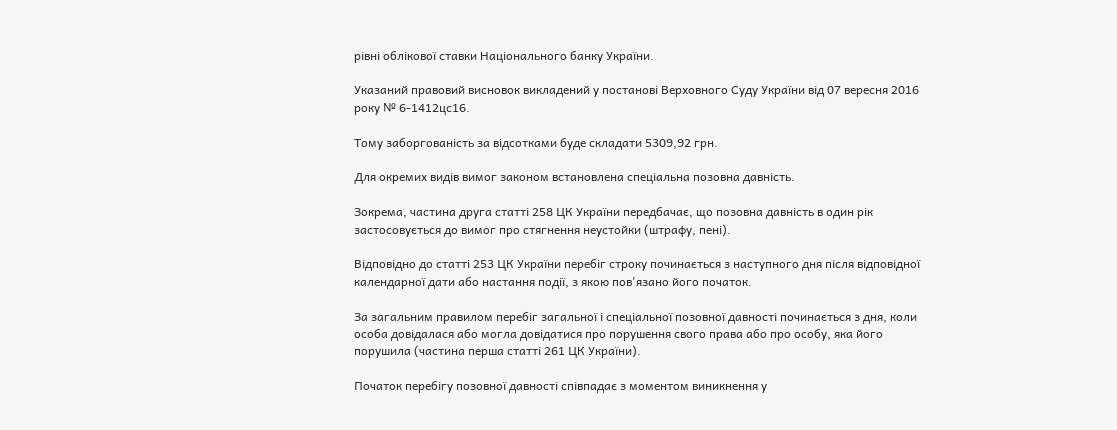рівні облікової ставки Національного банку України.

Указаний правовий висновок викладений у постанові Верховного Суду України від 07 вересня 2016 року № 6-1412цс16.

Тому заборгованість за відсотками буде складати 5309,92 грн.

Для окремих видів вимог законом встановлена спеціальна позовна давність.

Зокрема, частина друга статті 258 ЦК України передбачає, що позовна давність в один рік застосовується до вимог про стягнення неустойки (штрафу, пені).

Відповідно до статті 253 ЦК України перебіг строку починається з наступного дня після відповідної календарної дати або настання події, з якою пов'язано його початок.

За загальним правилом перебіг загальної і спеціальної позовної давності починається з дня, коли особа довідалася або могла довідатися про порушення свого права або про особу, яка його порушила (частина перша статті 261 ЦК України).

Початок перебігу позовної давності співпадає з моментом виникнення у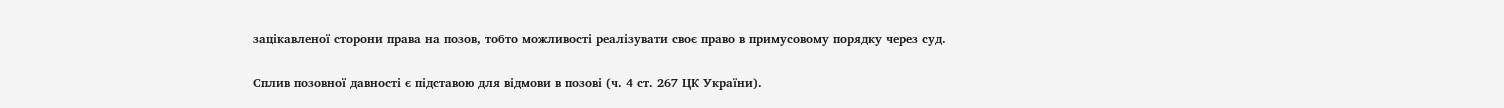зацікавленої сторони права на позов, тобто можливості реалізувати своє право в примусовому порядку через суд.

Сплив позовної давності є підставою для відмови в позові (ч. 4 ст. 267 ЦК України).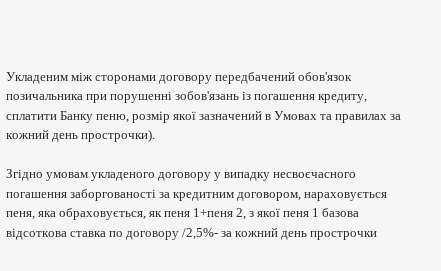Укладеним між сторонами договору передбачений обов'язок позичальника при порушенні зобов'язань із погашення кредиту, сплатити Банку пеню, розмір якої зазначений в Умовах та правилах за кожний день прострочки).

Згідно умовам укладеного договору у випадку несвоєчасного погашення заборгованості за кредитним договором, нараховується пеня, яка обраховується, як пеня 1+пеня 2, з якої пеня 1 базова відсоткова ставка по договору /2,5%- за кожний день прострочки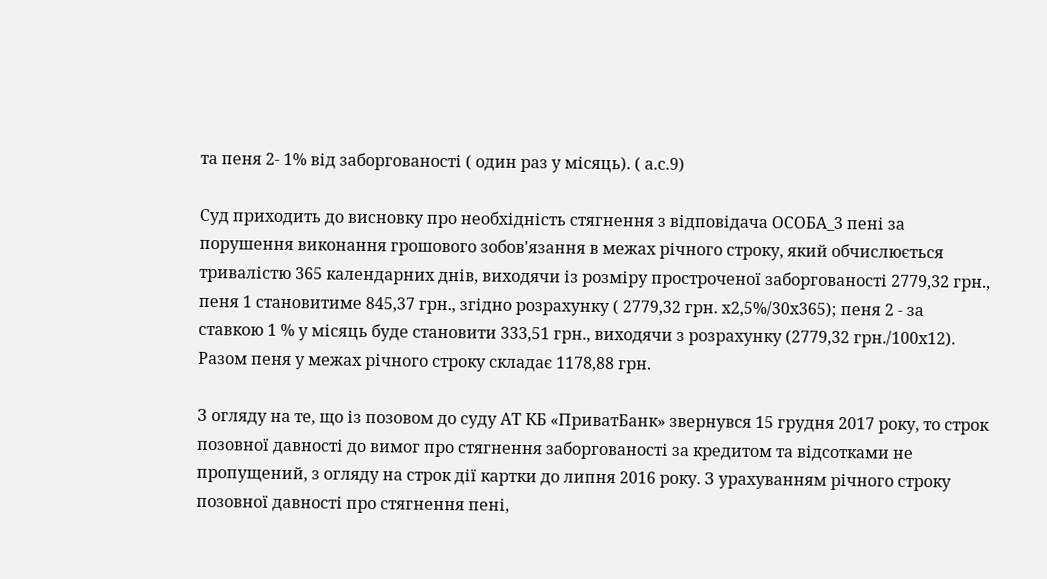та пеня 2- 1% від заборгованості ( один раз у місяць). ( а.с.9)

Суд приходить до висновку про необхідність стягнення з відповідача ОСОБА_3 пені за порушення виконання грошового зобов'язання в межах річного строку, який обчислюється тривалістю 365 календарних днів, виходячи із розміру простроченої заборгованості 2779,32 грн., пеня 1 становитиме 845,37 грн., згідно розрахунку ( 2779,32 грн. х2,5%/30х365); пеня 2 - за ставкою 1 % у місяць буде становити 333,51 грн., виходячи з розрахунку (2779,32 грн./100х12). Разом пеня у межах річного строку складає 1178,88 грн.

З огляду на те, що із позовом до суду АТ КБ «ПриватБанк» звернувся 15 грудня 2017 року, то строк позовної давності до вимог про стягнення заборгованості за кредитом та відсотками не пропущений, з огляду на строк дії картки до липня 2016 року. З урахуванням річного строку позовної давності про стягнення пені,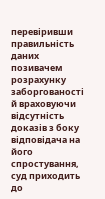перевіривши правильність даних позивачем розрахунку заборгованості й враховуючи відсутність доказів з боку відповідача на його спростування, суд приходить до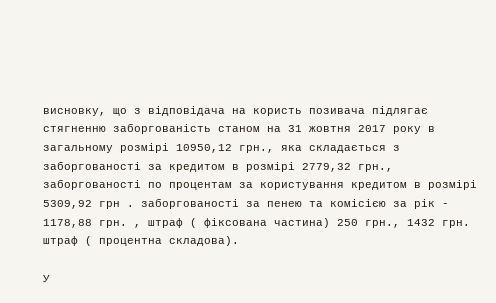висновку, що з відповідача на користь позивача підлягає стягненню заборгованість станом на 31 жовтня 2017 року в загальному розмірі 10950,12 грн., яка складається з заборгованості за кредитом в розмірі 2779,32 грн., заборгованості по процентам за користування кредитом в розмірі 5309,92 грн . заборгованості за пенею та комісією за рік - 1178,88 грн. , штраф ( фіксована частина) 250 грн., 1432 грн. штраф ( процентна складова).

У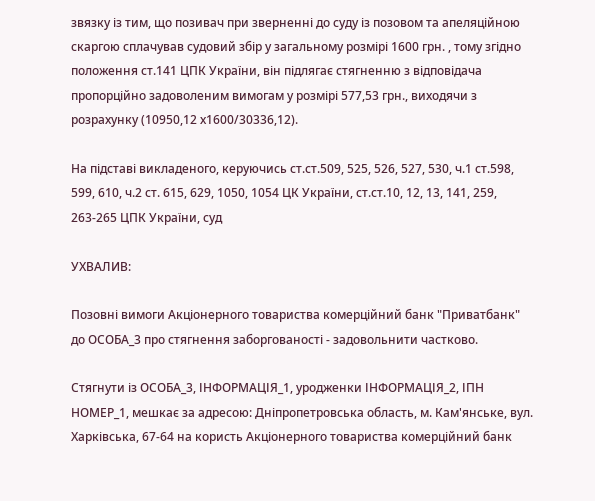звязку із тим, що позивач при зверненні до суду із позовом та апеляційною скаргою сплачував судовий збір у загальному розмірі 1600 грн. , тому згідно положення ст.141 ЦПК України, він підлягає стягненню з відповідача пропорційно задоволеним вимогам у розмірі 577,53 грн., виходячи з розрахунку (10950,12 х1600/30336,12).

На підставі викладеного, керуючись ст.ст.509, 525, 526, 527, 530, ч.1 ст.598, 599, 610, ч.2 ст. 615, 629, 1050, 1054 ЦК України, ст.ст.10, 12, 13, 141, 259, 263-265 ЦПК України, суд

УХВАЛИВ:

Позовні вимоги Акціонерного товариства комерційний банк "Приватбанк" до ОСОБА_3 про стягнення заборгованості - задовольнити частково.

Стягнути із ОСОБА_3, ІНФОРМАЦІЯ_1, уродженки ІНФОРМАЦІЯ_2, ІПН НОМЕР_1, мешкає за адресою: Дніпропетровська область, м. Кам'янське, вул. Харківська, 67-64 на користь Акціонерного товариства комерційний банк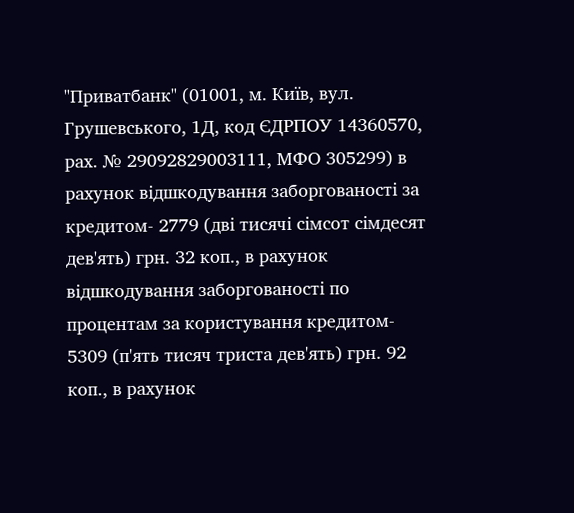"Приватбанк" (01001, м. Київ, вул. Грушевського, 1Д, код ЄДРПОУ 14360570, рах. № 29092829003111, МФО 305299) в рахунок відшкодування заборгованості за кредитом- 2779 (дві тисячі сімсот сімдесят дев'ять) грн. 32 коп., в рахунок відшкодування заборгованості по процентам за користування кредитом- 5309 (п'ять тисяч триста дев'ять) грн. 92 коп., в рахунок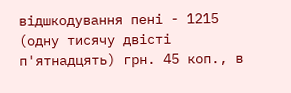відшкодування пені - 1215 (одну тисячу двісті п'ятнадцять) грн. 45 коп., в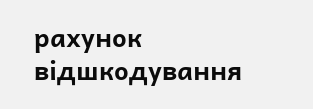рахунок відшкодування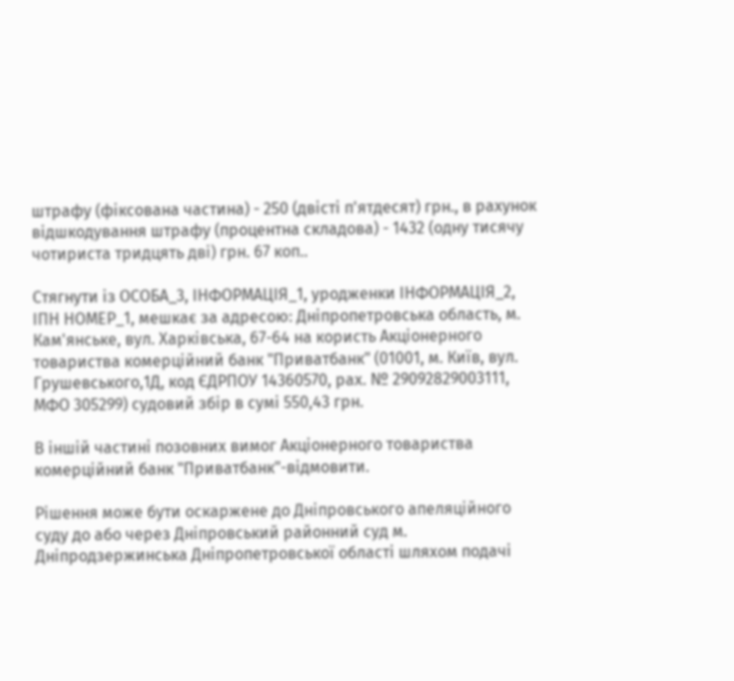штрафу (фіксована частина) - 250 (двісті п'ятдесят) грн., в рахунок відшкодування штрафу (процентна складова) - 1432 (одну тисячу чотириста тридцять дві) грн. 67 коп..

Стягнути із ОСОБА_3, ІНФОРМАЦІЯ_1, уродженки ІНФОРМАЦІЯ_2, ІПН НОМЕР_1, мешкає за адресою: Дніпропетровська область, м. Кам'янське, вул. Харківська, 67-64 на користь Акціонерного товариства комерційний банк "Приватбанк" (01001, м. Київ, вул. Грушевського,1Д, код ЄДРПОУ 14360570, рах. № 29092829003111, МФО 305299) судовий збір в сумі 550,43 грн.

В іншій частині позовних вимог Акціонерного товариства комерційний банк "Приватбанк"-відмовити.

Рішення може бути оскаржене до Дніпровського апеляційного суду до або через Дніпровський районний суд м. Дніпродзержинська Дніпропетровської області шляхом подачі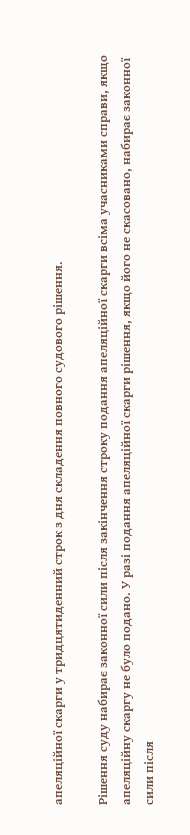апеляційної скарги у тридцятиденний строк з дня складення повного судового рішення.

Рішення суду набирає законної сили після закінчення строку подання апеляційної скарги всіма учасниками справи, якщо апеляційну скаргу не було подано. У разі подання апеляційної скарги рішення, якщо його не скасовано, набирає законної сили після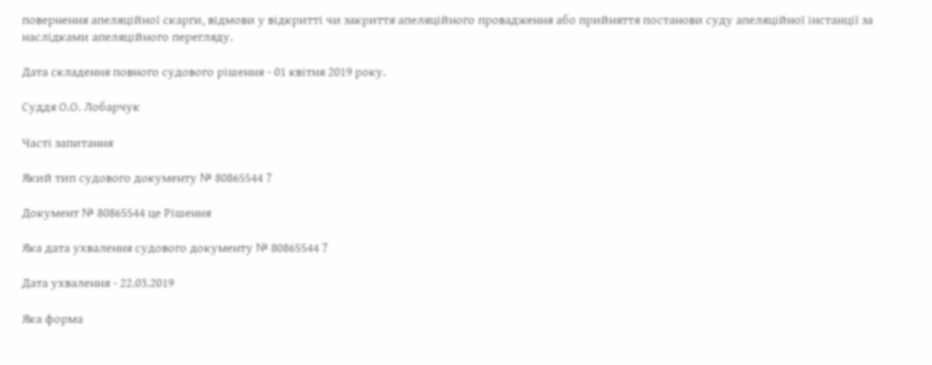повернення апеляційної скарги, відмови у відкритті чи закриття апеляційного провадження або прийняття постанови суду апеляційної інстанції за наслідками апеляційного перегляду.

Дата складення повного судового рішення - 01 квітня 2019 року.

Суддя О.О. Лобарчук

Часті запитання

Який тип судового документу № 80865544 ?

Документ № 80865544 це Рішення

Яка дата ухвалення судового документу № 80865544 ?

Дата ухвалення - 22.03.2019

Яка форма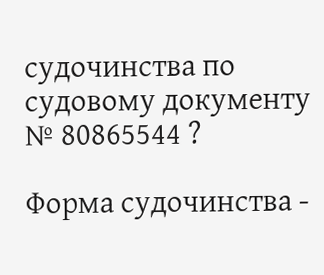судочинства по судовому документу № 80865544 ?

Форма судочинства -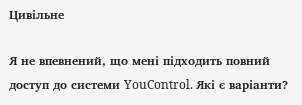Цивільне

Я не впевнений, що мені підходить повний доступ до системи YouControl. Які є варіанти?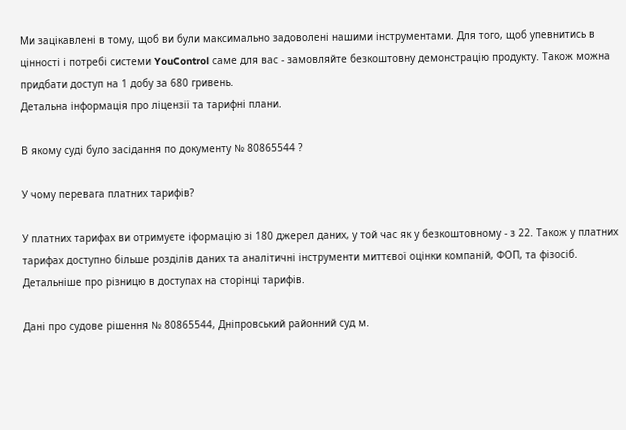Ми зацікавлені в тому, щоб ви були максимально задоволені нашими інструментами. Для того, щоб упевнитись в цінності і потребі системи YouControl саме для вас - замовляйте безкоштовну демонстрацію продукту. Також можна придбати доступ на 1 добу за 680 гривень.
Детальна інформація про ліцензії та тарифні плани.

В якому cуді було засідання по документу № 80865544 ?

У чому перевага платних тарифів?

У платних тарифах ви отримуєте іформацію зі 180 джерел даних, у той час як у безкоштовному - з 22. Також у платних тарифах доступно більше розділів даних та аналітичні інструменти миттєвої оцінки компаній, ФОП, та фізосіб.
Детальніше про різницю в доступах на сторінці тарифів.

Дані про судове рішення № 80865544, Дніпровський районний суд м.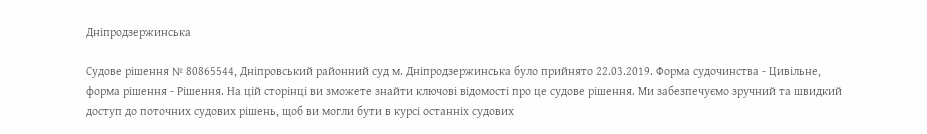Дніпродзержинська

Судове рішення № 80865544, Дніпровський районний суд м. Дніпродзержинська було прийнято 22.03.2019. Форма судочинства - Цивільне, форма рішення - Рішення. На цій сторінці ви зможете знайти ключові відомості про це судове рішення. Ми забезпечуємо зручний та швидкий доступ до поточних судових рішень, щоб ви могли бути в курсі останніх судових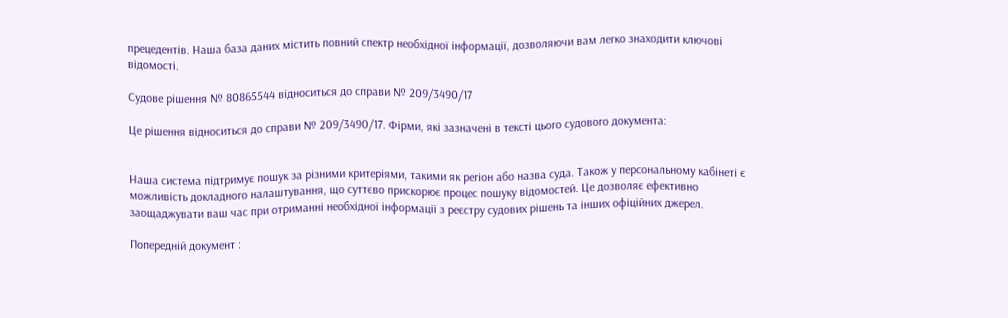прецедентів. Наша база даних містить повний спектр необхідної інформації, дозволяючи вам легко знаходити ключові відомості.

Судове рішення № 80865544 відноситься до справи № 209/3490/17

Це рішення відноситься до справи № 209/3490/17. Фірми, які зазначені в тексті цього судового документа:


Наша система підтримує пошук за різними критеріями, такими як регіон або назва суда. Також у персональному кабінеті є можливість докладного налаштування, що суттєво прискорює процес пошуку відомостей. Це дозволяє ефективно заощаджувати ваш час при отриманні необхідної інформації з реєстру судових рішень та інших офіційних джерел.

Попередній документ :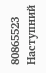80865523
Наступний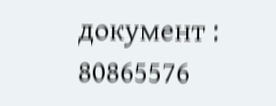документ : 80865576